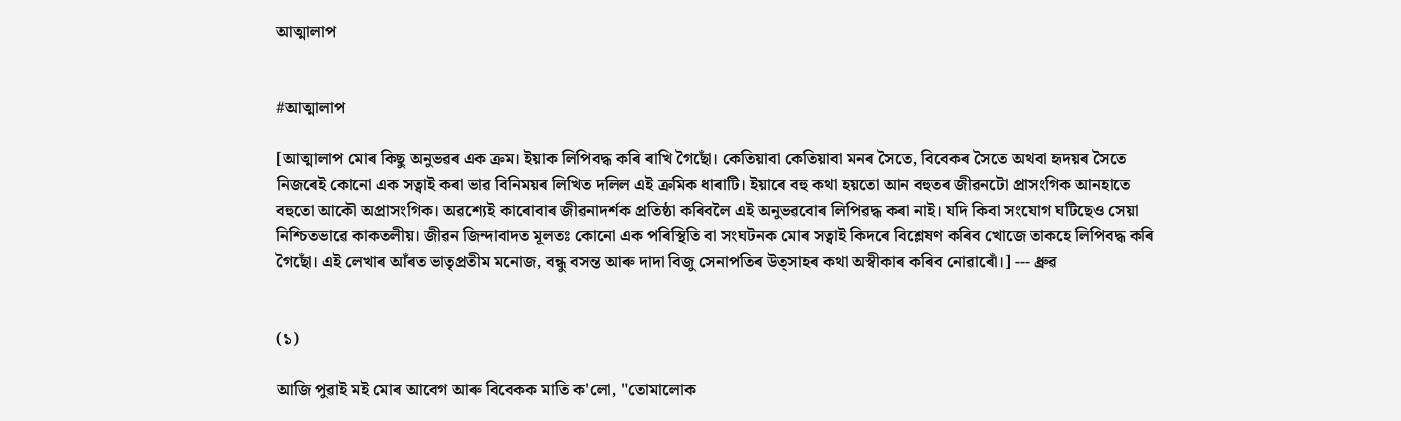আত্মালাপ


#আত্মালাপ

[আত্মালাপ মোৰ কিছু অনুভৱৰ এক ক্ৰম। ইয়াক লিপিবদ্ধ কৰি ৰাখি গৈছোঁ। কেতিয়াবা কেতিয়াবা মনৰ সৈতে, বিবেকৰ সৈতে অথবা হৃদয়ৰ সৈতে নিজৰেই কোনো এক সত্বাই কৰা ভাৱ বিনিময়ৰ লিখিত দলিল এই ক্ৰমিক ধাৰাটি। ইয়াৰে বহু কথা হয়তো আন বহুতৰ জীৱনটো প্ৰাসংগিক আনহাতে বহুতো আকৌ অপ্ৰাসংগিক। অৱশ্যেই কাৰোবাৰ জীৱনাদৰ্শক প্ৰতিষ্ঠা কৰিবলৈ এই অনুভৱবোৰ লিপিৱদ্ধ কৰা নাই। যদি কিবা সংযোগ ঘটিছেও সেয়া নিশ্চিতভাৱে কাকতলীয়। জীৱন জিন্দাবাদত মূলতঃ কোনো এক পৰিস্থিতি বা সংঘটনক মোৰ সত্বাই কিদৰে বিশ্লেষণ কৰিব খোজে তাকহে লিপিবদ্ধ কৰি গৈছোঁ। এই লেখাৰ আঁৰত ভাতৃপ্ৰতীম মনোজ, বন্ধু বসন্ত আৰু দাদা বিজু সেনাপতিৰ উত্সাহৰ কথা অস্বীকাৰ কৰিব নোৱাৰোঁ।] --- ধ্ৰুৱ


(১)

আজি পুৱাই মই মোৰ আবেগ আৰু বিবেকক মাতি ক'লো, "তোমালোক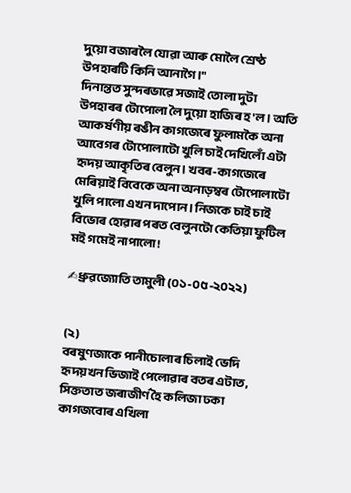দুয়ো বজাৰলৈ যোৱা আৰু মোলৈ শ্ৰেষ্ঠ উপহাৰটি কিনি আনাগৈ।"
দিনান্তত সুন্দৰভাৱে সজাই তোলা দুটা উপহাৰৰ টোপোলা লৈ দুয়ো হাজিৰ হ'ল। অতি আকৰ্ষণীয় ৰঙীন কাগজেৰে ফুলামকৈ অনা আবেগৰ টোপোলাটো খুলি চাই দেখিলোঁ এটা হৃদয় আকৃতিৰ বেলুন। খবৰ-কাগজেৰে মেৰিয়াই বিবেকে অনা অনাড়ম্বৰ টোপোলাটো খুলি পালো এখন দাপোন। নিজকে চাই চাই বিভোৰ হোৱাৰ পৰত বেলুনটো কেতিয়া ফুটিল মই গমেই নাপালো!

✍ধ্ৰুৱজ্যোতি তামুলী (০১-০৫-২০২২)


(২)
বৰষুণজাকে পানীচোলাৰ চিলাই ভেদি হৃদয়খন ভিজাই পেলোৱাৰ বতৰ এটাত, সিক্ততাত জৰাজীৰ্ণ হৈ কলিজা ঢকা কাগজবোৰ এখিলা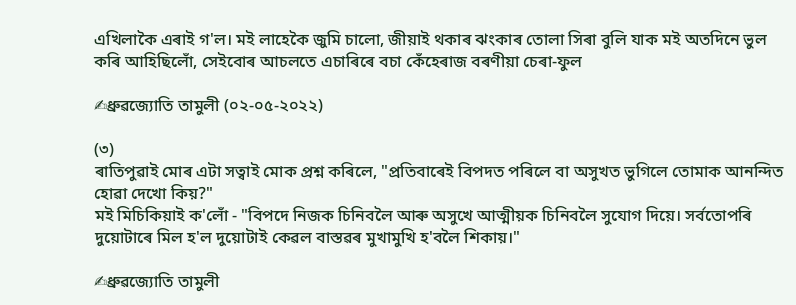এখিলাকৈ এৰাই গ'ল। মই লাহেকৈ জুমি চালো, জীয়াই থকাৰ ঝংকাৰ তোলা সিৰা বুলি যাক মই অতদিনে ভুল কৰি আহিছিলোঁ, সেইবোৰ আচলতে এচাৰিৰে বচা কেঁহেৰাজ বৰণীয়া চেৰা-ফুল

✍ধ্ৰুৱজ্যোতি তামুলী (০২-০৫-২০২২)

(৩)
ৰাতিপুৱাই মোৰ এটা সত্বাই মোক প্ৰশ্ন কৰিলে, "প্ৰতিবাৰেই বিপদত পৰিলে বা অসুখত ভুগিলে তোমাক আনন্দিত হোৱা দেখো কিয়?"
মই মিচিকিয়াই ক'লোঁ - "বিপদে নিজক চিনিবলৈ আৰু অসুখে আত্মীয়ক চিনিবলৈ সুযোগ দিয়ে। সৰ্বতোপৰি দুয়োটাৰে মিল হ'ল দুয়োটাই কেৱল বাস্তৱৰ মুখামুখি হ'বলৈ শিকায়।"

✍ধ্ৰুৱজ্যোতি তামুলী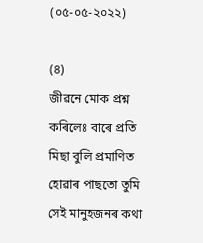(০৫-০৫-২০২২)

(৪)
জীৱনে মোক প্ৰশ্ন কৰিলেঃ বাৰে প্ৰতি মিছা বুলি প্ৰমাণিত হোৱাৰ পাছতো তুমি সেই মানুহজনৰ কথা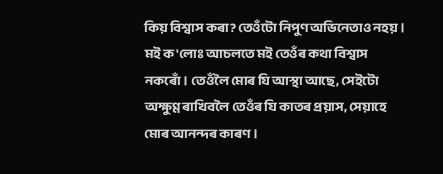কিয় বিশ্বাস কৰা? তেওঁটো নিপুণ অভিনেতাও নহয়।
মই ক'লোঃ আচলতে মই তেওঁৰ কথা বিশ্বাস নকৰোঁ। তেওঁলৈ মোৰ যি আস্থা আছে, সেইটো অক্ষুণ্ণ ৰাখিবলৈ তেওঁৰ যি কাতৰ প্ৰয়াস, সেয়াহে মোৰ আনন্দৰ কাৰণ।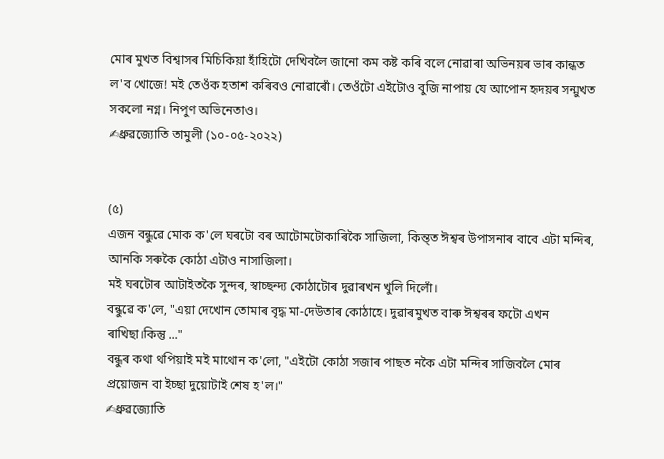মোৰ মুখত বিশ্বাসৰ মিচিকিয়া হাঁহিটো দেখিবলৈ জানো কম কষ্ট কৰি বলে নোৱাৰা অভিনয়ৰ ভাৰ কান্ধত ল'ব খোজে! মই তেওঁক হতাশ কৰিবও নোৱাৰোঁ। তেওঁটো এইটোও বুজি নাপায় যে আপোন হৃদয়ৰ সন্মুখত সকলো নগ্ন। নিপুণ অভিনেতাও।
✍ধ্ৰুৱজ্যোতি তামুলী (১০-০৫-২০২২)


(৫)
এজন বন্ধুৱে মোক ক'লে ঘৰটো বৰ আটোমটোকাৰিকৈ সাজিলা, কিন্ত্ত ঈশ্বৰ উপাসনাৰ বাবে এটা মন্দিৰ, আনকি সৰুকৈ কোঠা এটাও নাসাজিলা।
মই ঘৰটোৰ আটাইতকৈ সুন্দৰ, স্বাচ্ছন্দ্য কোঠাটোৰ দুৱাৰখন খুলি দিলোঁ।
বন্ধুৱে ক'লে, "এয়া দেখোন তোমাৰ বৃদ্ধ মা-দেউতাৰ কোঠাহে। দুৱাৰমুখত বাৰু ঈশ্বৰৰ ফটো এখন ৰাখিছা।কিন্তু ..."
বন্ধুৰ কথা থপিয়াই মই মাথোন ক'লো, "এইটো কোঠা সজাৰ পাছত নকৈ এটা মন্দিৰ সাজিবলৈ মোৰ প্ৰয়োজন বা ইচ্ছা দুয়োটাই শেষ হ'ল।"
✍ধ্ৰুৱজ্যোতি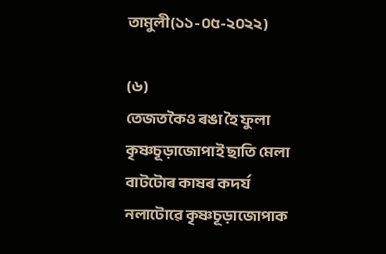তামুলী(১১-০৫-২০২২)

(৬)
তেজতকৈও ৰঙা হৈ ফুলা কৃষ্ণচূড়াজোপাই ছাতি মেলা বাটটোৰ কাষৰ কদৰ্য নলাটোৱে কৃষ্ণচূড়াজোপাক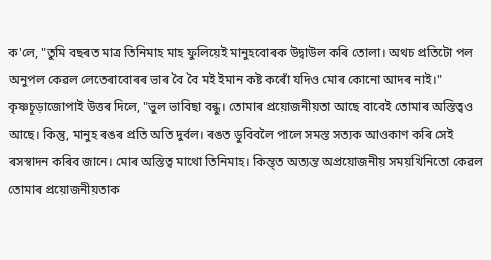ক'লে, "তুমি বছৰত মাত্ৰ তিনিমাহ মাহ ফুলিয়েই মানুহবোৰক উদ্বাউল কৰি তোলা। অথচ প্ৰতিটো পল অনুপল কেৱল লেতেৰাবোৰৰ ভাৰ বৈ বৈ মই ইমান কষ্ট কৰোঁ যদিও মোৰ কোনো আদৰ নাই।"
কৃষ্ণচূড়াজোপাই উত্তৰ দিলে, "ভুল ভাবিছা বন্ধু। তোমাৰ প্ৰয়োজনীয়তা আছে বাবেই তোমাৰ অস্তিত্বও আছে। কিন্তু, মানুহ ৰঙৰ প্ৰতি অতি দুৰ্বল। ৰঙত ডুবিবলৈ পালে সমস্ত সত্যক আওকাণ কৰি সেই ৰসস্বাদন কৰিব জানে। মোৰ অস্তিত্ব মাথো তিনিমাহ। কিন্ত্ত অত্যন্ত অপ্ৰয়োজনীয় সময়খিনিতো কেৱল তোমাৰ প্ৰয়োজনীয়তাক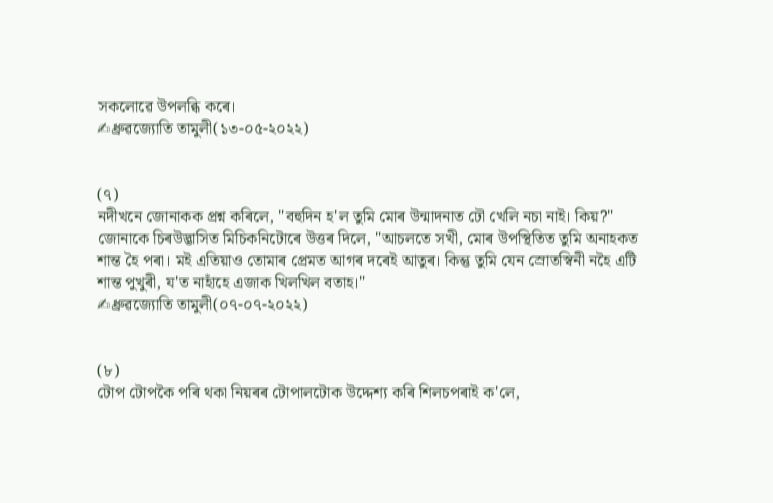সকলোৱে উপলব্ধি কৰে।
✍ধ্ৰুৱজ্যোতি তামুলী(১৩-০৫-২০২২)


(৭)
নদীখনে জোনাকক প্ৰশ্ন কৰিলে, "বহুদিন হ'ল তুমি মোৰ উন্মাদনাত ঢৌ খেলি নচা নাই। কিয়?"
জোনাকে চিৰউদ্ভাসিত মিচিকনিটোৰে উত্তৰ দিলে, "আচলতে সখী, মোৰ উপস্থিতিত তুমি অনাহকত শান্ত হৈ পৰা। মই এতিয়াও তোমাৰ প্ৰেমত আগৰ দৰেই আতুৰ। কিন্তু তুমি যেন স্ৰোতস্বিনী নহৈ এটি শান্ত পুখুৰী, য'ত নাহাঁহে এজাক খিলখিল বতাহ।"
✍ধ্ৰুৱজ্যোতি তামুলী(০৭-০৭-২০২২)


(৮)
টোপ টোপকৈ পৰি থকা নিয়ৰৰ টোপালটোক উদ্দেশ্য কৰি শিলচপৰাই ক'লে,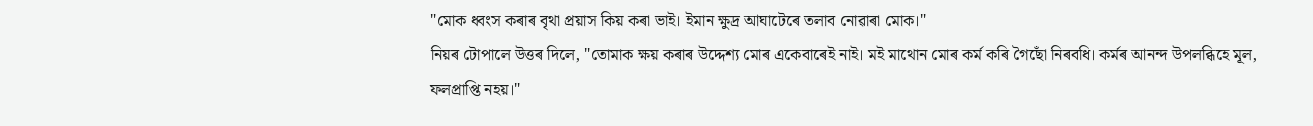"মোক ধ্বংস কৰাৰ বৃথা প্ৰয়াস কিয় কৰা ভাই। ইমান ক্ষুদ্ৰ আঘাটেৰে তলাব নোৱাৰা মোক।"
নিয়ৰ টোপালে উত্তৰ দিলে, "তোমাক ক্ষয় কৰাৰ উদ্দেশ্য মোৰ একেবাৰেই নাই। মই মাথোন মোৰ কৰ্ম কৰি গৈছোঁ নিৰবধি। কৰ্মৰ আনন্দ উপলব্ধিহে মূল, ফলপ্ৰাপ্তি নহয়।"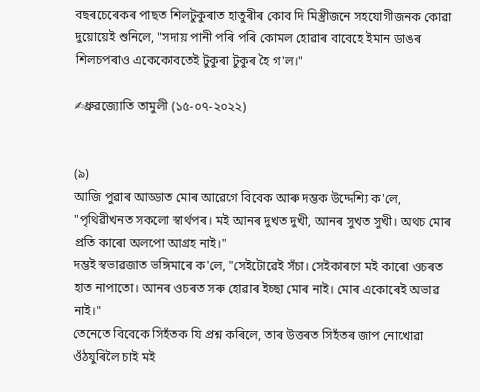বছৰচেৰেকৰ পাছত শিলটুকুৰাত হাতুৰীৰ কোব দি মিস্ত্ৰীজনে সহযোগীজনক কোৱা দুয়োয়েই শুনিলে, "সদায় পানী পৰি পৰি কোমল হোৱাৰ বাবেহে ইমান ডাঙৰ শিলচপৰাও একেকোবতেই টুকুৰা টুকুৰ হৈ গ'ল।"

✍ধ্ৰুৱজ্যোতি তামুলী (১৫-০৭-২০২২)


(৯)
আজি পুৱাৰ আড্ডাত মোৰ আৱেগে বিবেক আৰু দম্ভক উদ্দেশ্যি ক'লে, "পৃথিৱীখনত সকলো স্বাৰ্থপৰ। মই আনৰ দুখত দুখী, আনৰ সুখত সুখী। অথচ মোৰ প্ৰতি কাৰো অলপো আগ্ৰহ নাই।"
দম্ভই স্বভাৱজাত ভঙ্গিমাৰে ক'লে, "সেইটোৱেই সঁচা। সেইকাৰণে মই কাৰো ওচৰত হাত নাপাতো। আনৰ ওচৰত সৰু হোৱাৰ ইচ্ছা মোৰ নাই। মোৰ একোৰেই অভাৱ নাই।"
তেনেতে বিবেকে সিহঁতক যি প্ৰশ্ন কৰিলে, তাৰ উত্তৰত সিহঁতৰ জাপ নোখোৱা ওঁঠযুৰিলৈ চাই মই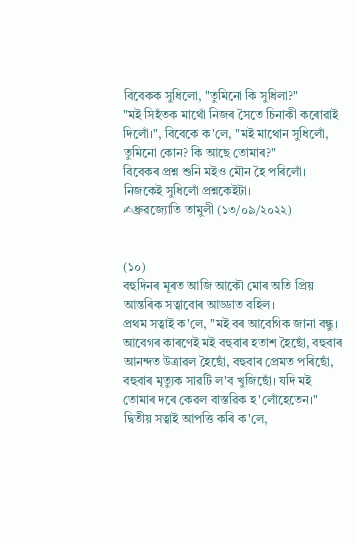বিবেকক সুধিলো, "তুমিনো কি সুধিলা?"
"মই সিহঁতক মাথোঁ নিজৰ সৈতে চিনাকী কৰোৱাই দিলোঁ।", বিবেকে ক'লে, "মই মাথোন সুধিলোঁ, তুমিনো কোন? কি আছে তোমাৰ?"
বিবেকৰ প্ৰশ্ন শুনি মইও মৌন হৈ পৰিলোঁ। নিজকেই সুধিলোঁ প্ৰশ্নকেইটা।
✍ধ্ৰুৱজ্যোতি তামুলী (১৩/০৯/২০২২)


(১০)
বহুদিনৰ মূৰত আজি আকৌ মোৰ অতি প্ৰিয় আন্তৰিক সত্বাবোৰ আড্ডাত বহিল।
প্ৰথম সত্বাই ক'লে, "মই বৰ আবেগিক জানা বন্ধু। আবেগৰ কাৰণেই মই বহুবাৰ হতাশ হৈছোঁ, বহুবাৰ আনন্দত উত্ৰাৱল হৈছোঁ, বহুবাৰ প্ৰেমত পৰিছোঁ, বহুবাৰ মৃত্যুক সাৱটি ল'ব খুজিছোঁ। যদি মই তোমাৰ দৰে কেৱল বাস্তৱিক হ'লোঁহেতেন।"
দ্বিতীয় সত্বাই আপত্তি কৰি ক'লে,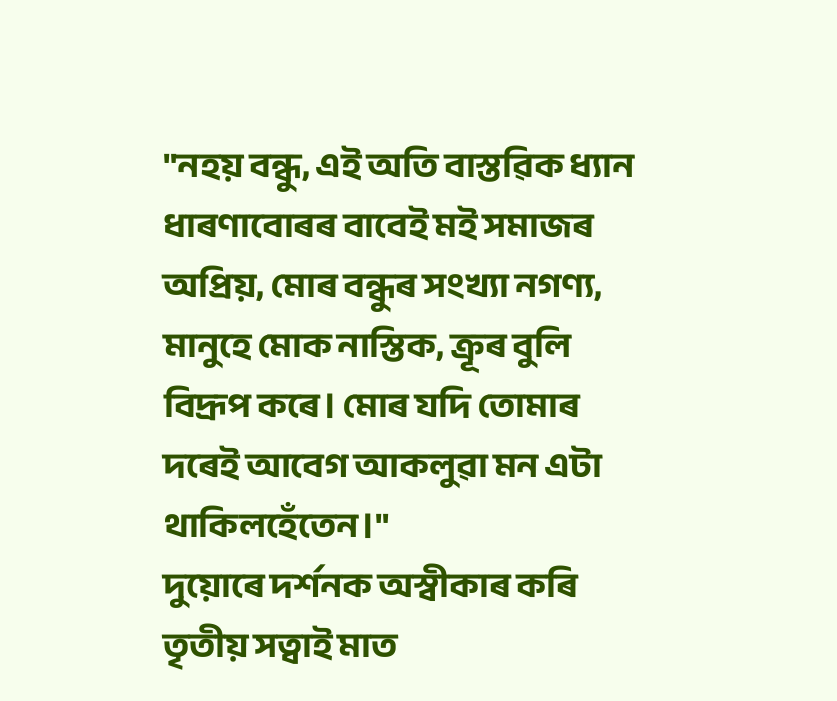"নহয় বন্ধু, এই অতি বাস্তৱিক ধ্যান ধাৰণাবোৰৰ বাবেই মই সমাজৰ অপ্ৰিয়, মোৰ বন্ধুৰ সংখ্যা নগণ্য, মানুহে মোক নাস্তিক, ক্ৰূৰ বুলি বিদ্ৰূপ কৰে। মোৰ যদি তোমাৰ দৰেই আবেগ আকলুৱা মন এটা থাকিলহেঁতেন।"
দুয়োৰে দৰ্শনক অস্বীকাৰ কৰি তৃতীয় সত্বাই মাত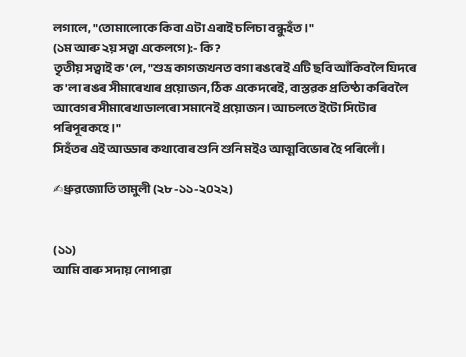লগালে, "তোমালোকে কিবা এটা এৰাই চলিচা বন্ধুহঁত।"
(১ম আৰু ২য় সত্বা একেলগে):- কি?
তৃতীয় সত্বাই ক'লে, "শুভ্ৰ কাগজখনত বগা ৰঙৰেই এটি ছবি আঁকিবলৈ যিদৰে ক'লা ৰঙৰ সীমাৰেখাৰ প্ৰয়োজন, ঠিক একেদৰেই, বাস্তৱক প্ৰতিষ্ঠা কৰিবলৈ আবেগৰ সীমাৰেখাডালৰো সমানেই প্ৰয়োজন। আচলতে ইটো সিটোৰ পৰিপূৰকহে।"
সিহঁতৰ এই আড্ডাৰ কথাবোৰ শুনি শুনি মইও আত্মবিভোৰ হৈ পৰিলোঁ।

✍ধ্ৰুৱজ্যোতি তামুলী (২৮-১১-২০২২)


(১১)
আমি বাৰু সদায় নোপাৱা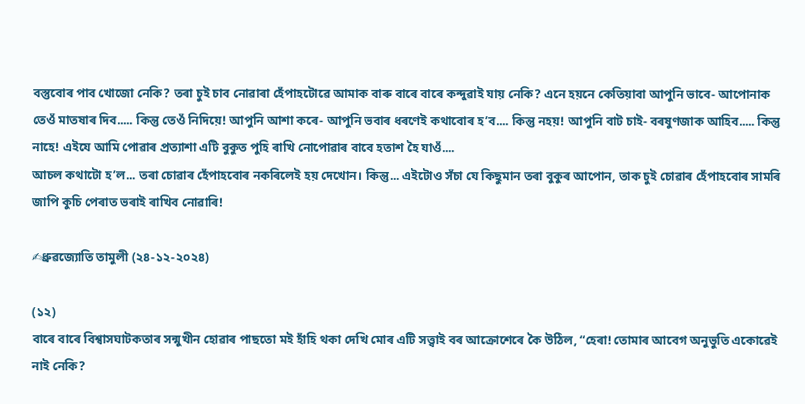বস্তুবোৰ পাব খোজো নেকি? তৰা চুই চাব নোৱাৰা হেঁপাহটোৱে আমাক বাৰু বাৰে বাৰে কন্দুৱাই যায় নেকি? এনে হয়নে কেতিয়াবা আপুনি ভাবে- আপোনাক তেওঁ মাতষাৰ দিব..... কিন্তু তেওঁ নিদিয়ে! আপুনি আশা কৰে- আপুনি ভবাৰ ধৰণেই কথাবোৰ হ’ব.... কিন্তু নহয়! আপুনি বাট চাই- বৰষুণজাক আহিব..... কিন্তু নাহে! এইযে আমি পোৱাৰ প্ৰত্যাশা এটি বুকুত পুহি ৰাখি নোপোৱাৰ বাবে হতাশ হৈ যাওঁ....
আচল কথাটো হ’ল... তৰা চোৱাৰ হেঁপাহবোৰ নকৰিলেই হয় দেখোন। কিন্তু... এইটোও সঁচা যে কিছুমান তৰা বুকুৰ আপোন, তাক চুই চোৱাৰ হেঁপাহবোৰ সামৰি জাপি কুচি পেৰাত ভৰাই ৰাখিব নোৱাৰি!

✍ধ্ৰুৱজ্যোতি তামুলী (২৪-১২-২০২৪)

(১২)
বাৰে বাৰে বিশ্বাসঘাটকতাৰ সন্মুখীন হোৱাৰ পাছতো মই হাঁহি থকা দেখি মোৰ এটি সত্ত্বাই বৰ আক্ৰোশেৰে কৈ উঠিল, “হেৰা! তোমাৰ আবেগ অনুভুতি একোৱেই নাই নেকি?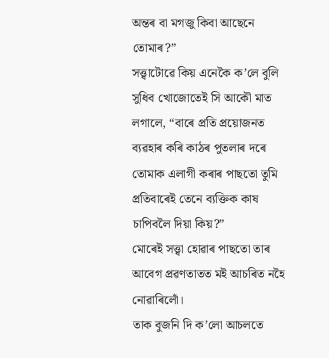অন্তৰ বা মগজু কিবা আছেনে তোমাৰ?”
সত্ত্বাটোৱে কিয় এনেকৈ ক’লে বুলি সুধিব খোজোতেই সি আকৌ মাত লগালে, “বাৰে প্ৰতি প্ৰয়োজনত ব্যৱহাৰ কৰি কাঠৰ পুতলাৰ দৰে তোমাক এলাগী কৰাৰ পাছতো তুমি প্ৰতিবাৰেই তেনে ব্যক্তিক কাষ চাপিবলৈ দিয়া কিয়?”
মোৰেই সত্ত্বা হোৱাৰ পাছতো তাৰ আবেগ প্ৰৱণতাতত মই আচৰিত নহৈ নোৱাৰিলোঁ।
তাক বুজনি দি ক’লো আচলতে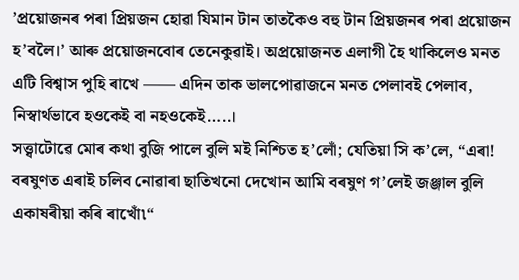’প্ৰয়োজনৰ পৰা প্ৰিয়জন হোৱা যিমান টান তাতকৈও বহু টান প্ৰিয়জনৰ পৰা প্ৰয়োজন হ’বলৈ।’ আৰু প্ৰয়োজনবোৰ তেনেকুৱাই। অপ্ৰয়োজনত এলাগী হৈ থাকিলেও মনত এটি বিশ্বাস পুহি ৰাখে —— এদিন তাক ভালপোৱাজনে মনত পেলাবই পেলাব, নিস্বাৰ্থভাবে হওকেই বা নহওকেই…..।
সত্ত্বাটোৱে মোৰ কথা বুজি পালে বুলি মই নিশ্চিত হ’লোঁ; যেতিয়া সি ক’লে, “এৰা! বৰষুণত এৰাই চলিব নোৱাৰা ছাতিখনো দেখোন আমি বৰষুণ গ’লেই জঞ্জাল বুলি একাষৰীয়া কৰি ৰাখোঁ৷“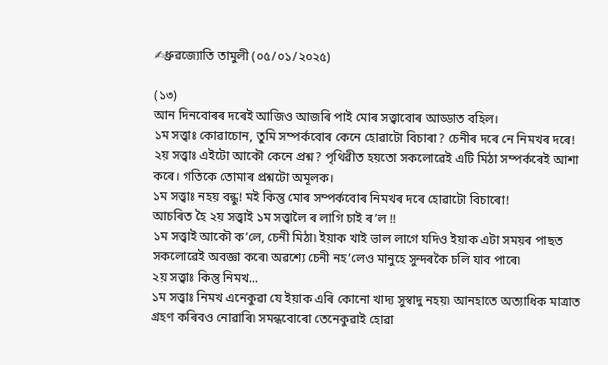✍ধ্ৰুৱজ্যোতি তামুলী (০৫/০১/২০২৫)

(১৩)
আন দিনবোৰৰ দৰেই আজিও আজৰি পাই মোৰ সত্ত্বাবোৰ আড্ডাত বহিল।
১ম সত্ত্বাঃ কোৱাচোন, তুমি সম্পৰ্কবোৰ কেনে হোৱাটো বিচাৰা? চেনীৰ দৰে নে নিমখৰ দৰে!
২য় সত্ত্বাঃ এইটো আকৌ কেনে প্ৰশ্ন? পৃথিৱীত হয়তো সকলোৱেই এটি মিঠা সম্পৰ্কৰেই আশা কৰে। গতিকে তোমাৰ প্ৰশ্নটো অমূলক।
১ম সত্ত্বাঃ নহয় বন্ধু! মই কিন্তু মোৰ সম্পৰ্কবোৰ নিমখৰ দৰে হোৱাটো বিচাৰো!
আচৰিত হৈ ২য় সত্ত্বাই ১ম সত্ত্বালৈ ৰ লাগি চাই ৰ’ল !!
১ম সত্ত্বাই আকৌ ক’লে, চেনী মিঠা৷ ইয়াক খাই ভাল লাগে যদিও ইয়াক এটা সময়ৰ পাছত সকলোৱেই অবজ্ঞা কৰে৷ অৱশ্যে চেনী নহ’লেও মানুহে সুন্দৰকৈ চলি যাব পাৰে৷
২য় সত্ত্বাঃ কিন্তু নিমখ...
১ম সত্ত্বাঃ নিমখ এনেকুৱা যে ইয়াক এৰি কোনো খাদ্য সুস্বাদু নহয়৷ আনহাতে অত্যাধিক মাত্ৰাত গ্ৰহণ কৰিবও নোৱাৰি৷ সমন্ধবোৰো তেনেকুৱাই হোৱা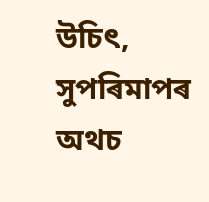উচিৎ, সুপৰিমাপৰ অথচ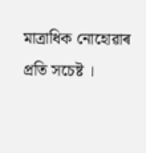মাত্ৰাধিক নোহোৱাৰ প্ৰতি সচেষ্ট ।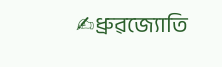✍ধ্ৰুৱজ্যোতি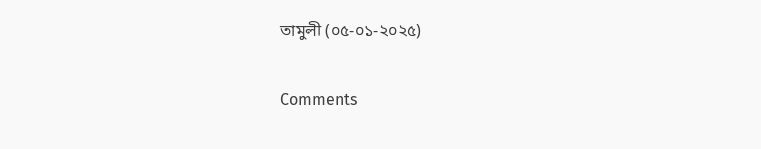তামুলী (০৫-০১-২০২৫)

Comments